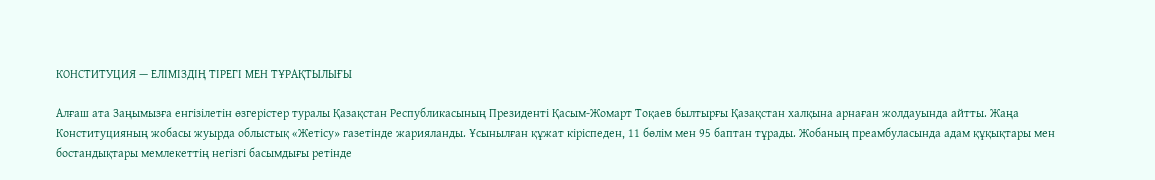КОНСТИТУЦИЯ — ЕЛІМІЗДІҢ ТІРЕГІ МЕН ТҰРАҚТЫЛЫҒЫ

Алғаш ата Заңымызға енгізілетін өзгерістер туралы Қазақстан Республикасының Президенті Қасым-Жомарт Тоқаев былтырғы Қазақстан халқына арнаған жолдауында айтты. Жаңа Конституцияның жобасы жуырда облыстық «Жетісу» газетінде жарияланды. Ұсынылған құжат кіріспеден, 11 бөлім мен 95 баптан тұрады. Жобаның преамбуласында адам құқықтары мен бостандықтары мемлекеттің негізгі басымдығы ретінде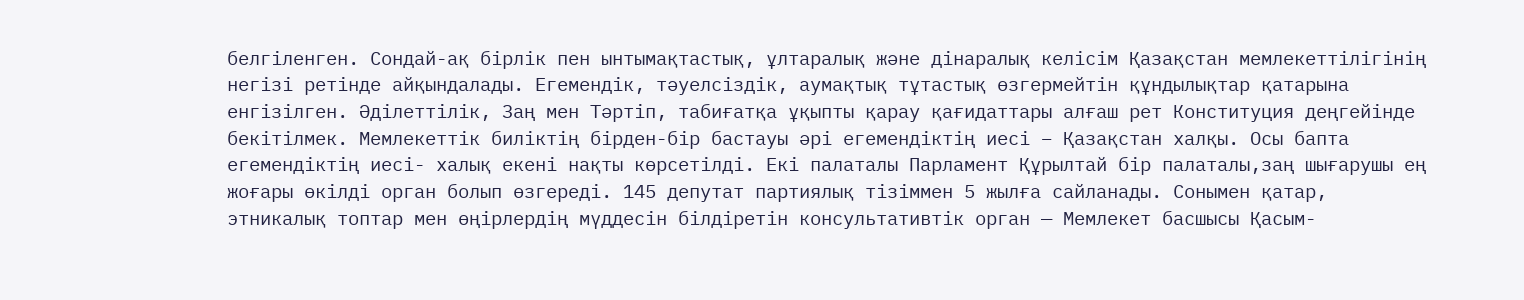белгіленген. Сондай-ақ бірлік пен ынтымақтастық, ұлтаралық және дінаралық келісім Қазақстан мемлекеттілігінің негізі ретінде айқындалады. Егемендік, тәуелсіздік, аумақтық тұтастық өзгермейтін құндылықтар қатарына енгізілген. Әділеттілік, Заң мен Тәртіп, табиғатқа ұқыпты қарау қағидаттары алғаш рет Конституция деңгейінде бекітілмек. Мемлекеттік биліктің бірден-бір бастауы әрі егемендіктің иесі – Қазақстан халқы. Осы бапта егемендіктің иесі- халық екені нақты көрсетілді. Екі палаталы Парламент Құрылтай бір палаталы,заң шығарушы ең жоғары өкілді орган болып өзгереді. 145 депутат партиялық тізіммен 5 жылға сайланады. Сонымен қатар, этникалық топтар мен өңірлердің мүддесін білдіретін консультативтік орган — Мемлекет басшысы Қасым-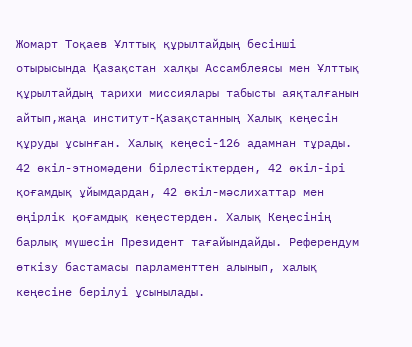Жомарт Тоқаев Ұлттық құрылтайдың бесінші отырысында Қазақстан халқы Ассамблеясы мен Ұлттық құрылтайдың тарихи миссиялары табысты аяқталғанын айтып,жаңа институт-Қазақстанның Халық кеңесін құруды ұсынған. Халық кеңесі-126 адамнан тұрады. 42 өкіл-этномәдени бірлестіктерден, 42 өкіл-ірі қоғамдық ұйымдардан, 42 өкіл-мәслихаттар мен өңірлік қоғамдық кеңестерден. Халық Кеңесінің барлық мүшесін Президент тағайындайды. Референдум өткізу бастамасы парламенттен алынып, халық кеңесіне берілуі ұсынылады.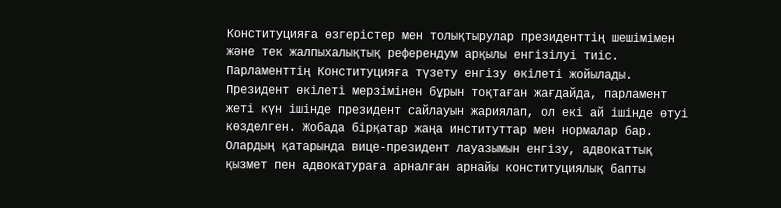Конституцияға өзгерістер мен толықтырулар президенттің шешімімен және тек жалпыхалықтық референдум арқылы енгізілуі тиіс. Парламенттің Конституцияға түзету енгізу өкілеті жойылады. Президент өкілеті мерзімінен бұрын тоқтаған жағдайда, парламент жеті күн ішінде президент сайлауын жариялап, ол екі ай ішінде өтуі көзделген. Жобада бірқатар жаңа институттар мен нормалар бар. Олардың қатарында вице-президент лауазымын енгізу, адвокаттық қызмет пен адвокатураға арналған арнайы конституциялық бапты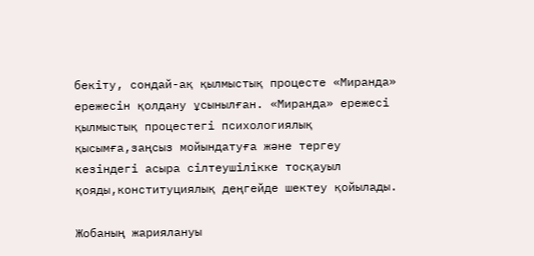бекіту, сондай-ақ қылмыстық процесте «Миранда» ережесін қолдану ұсынылған. «Миранда» ережесі қылмыстық процестегі психологиялық қысымға,заңсыз мойындатуға және тергеу кезіндегі асыра сілтеушілікке тосқауыл қояды,конституциялық деңгейде шектеу қойылады.

Жобаның жариялануы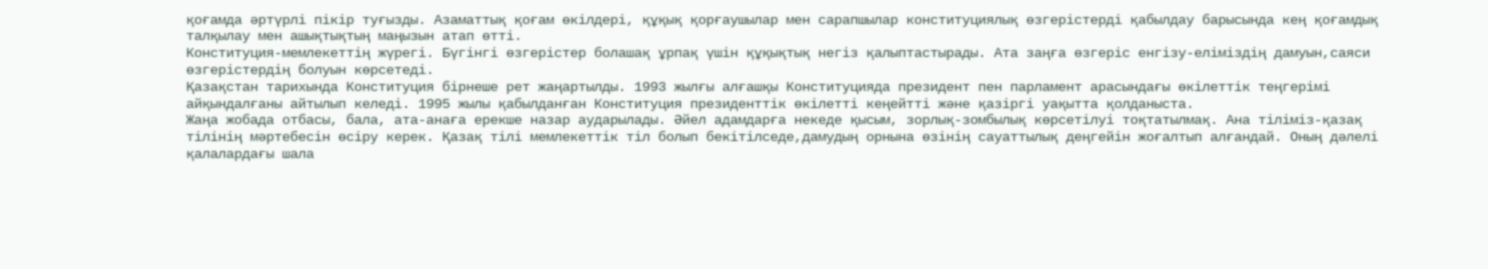қоғамда әртүрлі пікір туғызды. Азаматтық қоғам өкілдері, құқық қорғаушылар мен сарапшылар конституциялық өзгерістерді қабылдау барысында кең қоғамдық талқылау мен ашықтықтың маңызын атап өтті.
Конституция-мемлекеттің жүрегі. Бүгінгі өзгерістер болашақ ұрпақ үшін құқықтық негіз қалыптастырады. Ата заңға өзгеріс енгізу-еліміздің дамуын,саяси өзгерістердің болуын көрсетеді.
Қазақстан тарихында Конституция бірнеше рет жаңартылды. 1993 жылғы алғашқы Конституцияда президент пен парламент арасындағы өкілеттік теңгерімі айқындалғаны айтылып келеді. 1995 жылы қабылданған Конституция президенттік өкілетті кеңейтті және қазіргі уақытта қолданыста.
Жаңа жобада отбасы, бала, ата-анаға ерекше назар аударылады. Әйел адамдарға некеде қысым, зорлық-зомбылық көрсетілуі тоқтатылмақ. Ана тіліміз-қазақ тілінің мәртебесін өсіру керек. Қазақ тілі мемлекеттік тіл болып бекітілседе,дамудың орнына өзінің сауаттылық деңгейін жоғалтып алғандай. Оның дәлелі қалалардағы шала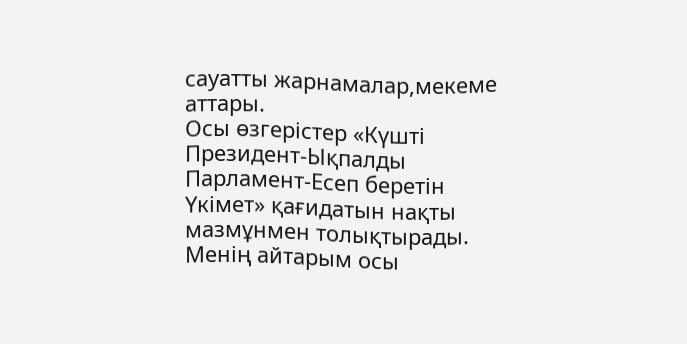сауатты жарнамалар,мекеме аттары.
Осы өзгерістер «Күшті Президент-Ықпалды Парламент-Есеп беретін Үкімет» қағидатын нақты мазмұнмен толықтырады. Менің айтарым осы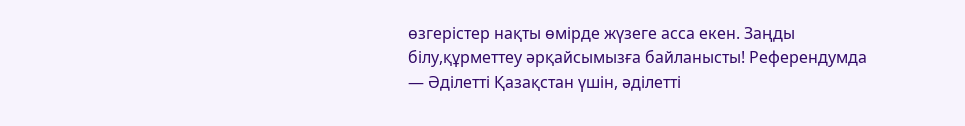өзгерістер нақты өмірде жүзеге асса екен. Заңды білу,құрметтеу әрқайсымызға байланысты! Референдумда — Әділетті Қазақстан үшін, әділетті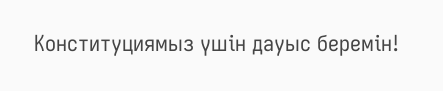Конституциямыз үшін дауыс беремін!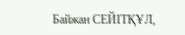Байжан СЕЙІТҚҰЛ,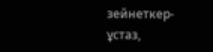зейнеткер-ұстаз,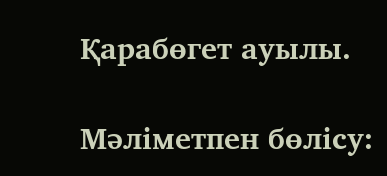Қарабөгет ауылы.

Мәліметпен бөлісу: